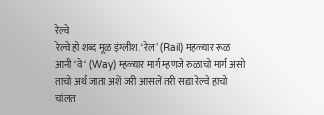रेल्वे
रेल्वे हो शब्द मूळ इंग्लीश. ‘रेल’ (Rail) महळ्यार रूळ आनी ‘वे‘ (Way) म्हळ्यार मार्ग म्हणजे रुळाचो मार्ग असो ताचो अर्थ जाता अशें जरी आसलें तरी सद्या रेल्वे हाचो चांलत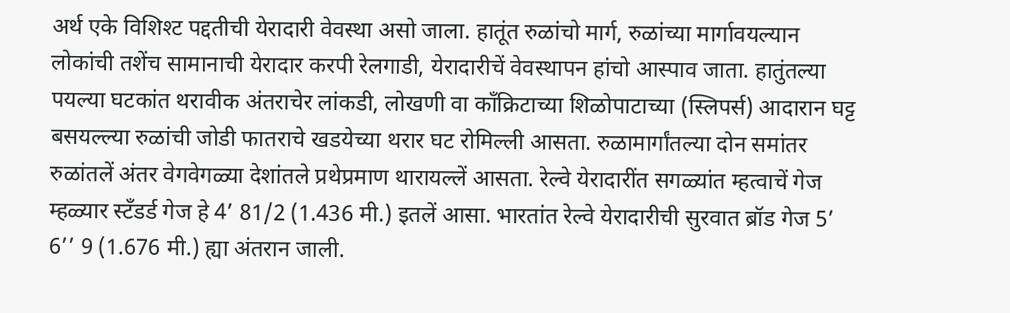अर्थ एके विशिश्ट पद्दतीची येरादारी वेवस्था असो जाला. हातूंत रुळांचो मार्ग, रुळांच्या मार्गावयल्यान लोकांची तशेंच सामानाची येरादार करपी रेलगाडी, येरादारीचें वेवस्थापन हांचो आस्पाव जाता. हातुंतल्या पयल्या घटकांत थरावीक अंतराचेर लांकडी, लोखणी वा काँक्रिटाच्या शिळोपाटाच्या (स्लिपर्स) आदारान घट्ट बसयल्ल्या रुळांची जोडी फातराचे खडयेच्या थरार घट रोमिल्ली आसता. रुळामार्गांतल्या दोन समांतर रुळांतलें अंतर वेगवेगळ्या देशांतले प्रथेप्रमाण थारायल्लें आसता. रेल्वे येरादारींत सगळ्यांत म्हत्वाचें गेज म्हळ्यार स्टँडर्ड गेज हे 4’ 81/2 (1.436 मी.) इतलें आसा. भारतांत रेल्वे येरादारीची सुरवात ब्रॉड गेज 5’ 6’’ 9 (1.676 मी.) ह्या अंतरान जाली.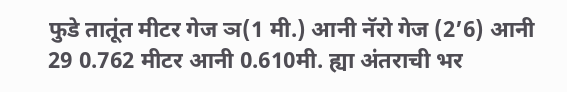फुडे तातूंत मीटर गेज ञ(1 मी.) आनी नॅरो गेज (2’6) आनी 29 0.762 मीटर आनी 0.610मी. ह्या अंतराची भर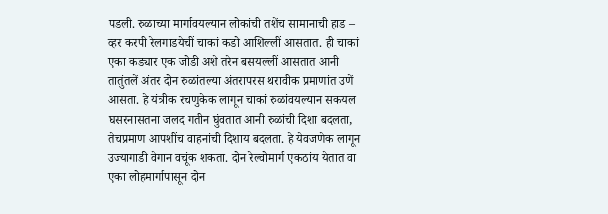पडली. रुळाच्या मार्गावयल्यान लोकांची तशेंच सामानाची हाड – व्हर करपी रेलगाडयेचीं चाकां कडो आशिल्लीं आसतात. ही चाकां एका कड्यार एक जोडी अशे तरेन बसयल्लीं आसतात आनी तातुंतलें अंतर दोन रुळांतल्या अंतरापरस थरावीक प्रमाणांत उणें आसता. हे यंत्रीक रचणुकेक लागून चाकां रुळांवयल्यान सकयल घसरनासतना जलद गतीन घुंवतात आनी रुळांची दिशा बदलता, तेचप्रमाण आपशींच वाहनांची दिशाय बदलता. हे येवजणेक लागून उज्यागाडी वेगान वचूंक शकता. दोन रेल्वोमार्ग एकठांय येतात वा एका लोहमार्गापासून दोन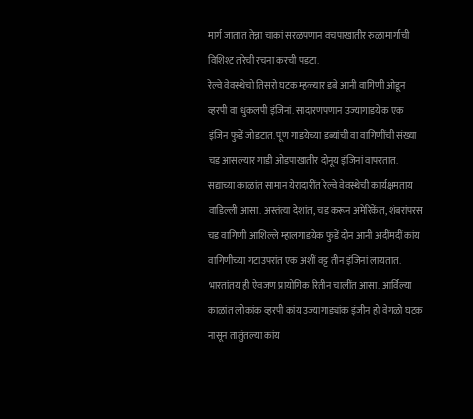मार्ग जातात तेन्ना चाकां सरळपणान वचपाखातीर रुळामार्गाची विशिश्ट तरेची रचना करची पडटा.
रेल्वे वेवस्थेचो तिसरो घटक म्हळ्यार डबे आनी वागिणी ओडून व्हरपी वा धुकलपी इंजिनां. सादारणपणान उज्यागाडयेक एक इंजिन फुडें जोडटात. पूण गाडयेच्या डब्यांची वा वागिणींची संख्या चड आसल्यार गाडी ओडपाखातीर दोनूय इंजिनां वापरतात. सद्याच्या काळांत सामान येरादारींत रेल्वे वेवस्थेची कार्यक्षमताय वाडिल्ली आसा. अस्तंत्या देशांत, चड करून अमेरिकेंत, शंबरांपरस चड वागिणी आशिल्ले म्हालगाडयेक फुडें दोन आनी अदींमदीं कांय वागिणीच्या गटाउपरांत एक अशीं वट्ट तीन इंजिनां लायतात. भारतांतय ही ऐवजण प्रायोगिक रितीन चालींत आसा. आर्विल्या काळांत लोकांक व्हरपी कांय उज्यागाड्यांक इंजीन हो वेगळो घटक नासून तातुंतल्या कांय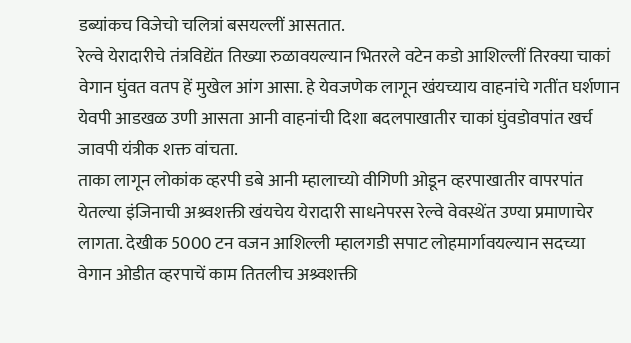डब्यांकच विजेचो चलित्रां बसयल्लीं आसतात.
रेल्वे येरादारीचे तंत्रविद्येंत तिख्या रुळावयल्यान भितरले वटेन कडो आशिल्लीं तिरक्या चाकां वेगान घुंवत वतप हें मुखेल आंग आसा. हे येवजणेक लागून खंयच्याय वाहनांचे गतींत घर्शणान येवपी आडखळ उणी आसता आनी वाहनांची दिशा बदलपाखातीर चाकां घुंवडोवपांत खर्च जावपी यंत्रीक शक्त वांचता.
ताका लागून लोकांक व्हरपी डबे आनी म्हालाच्यो वीगिणी ओडून व्हरपाखातीर वापरपांत येतल्या इंजिनाची अश्र्वशक्ती खंयचेय येरादारी साधनेपरस रेल्वे वेवस्थेंत उण्या प्रमाणाचेर लागता. देखीक 5000 टन वजन आशिल्ली म्हालगडी सपाट लोहमार्गावयल्यान सदच्या वेगान ओडीत व्हरपाचें काम तितलीच अश्र्वशक्ती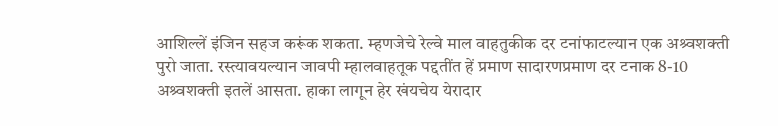आशिल्लें इंजिन सहज करूंक शकता. म्हणजेचे रेल्वे माल वाहतुकीक दर टनांफाटल्यान एक अश्र्वशक्ती पुरो जाता. रस्त्यावयल्यान जावपी म्हालवाहतूक पद्दतींत हें प्रमाण सादारणप्रमाण दर टनाक 8-10 अश्र्वशक्ती इतलें आसता. हाका लागून हेर खंयचेय येरादार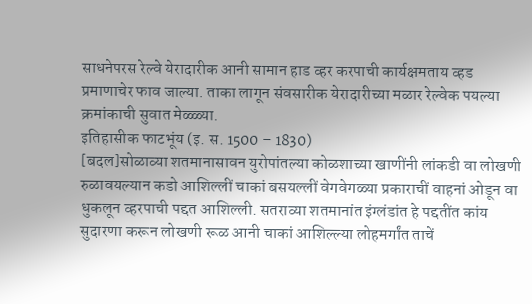साधनेपरस रेल्वे येरादारीक आनी सामान हाड व्हर करपाची कार्यक्षमताय व्हड प्रमाणाचेर फाव जाल्या. ताका लागून संवसारीक येरादारीच्या मळार रेल्वेक पयल्या क्रमांकाची सुवात मेळ्ळ्या.
इतिहासीक फाटभूंय (इ. स. 1500 – 1830)
[बदल]सोळाव्या शतमानासावन युरोपांतल्या कोळशाच्या खाणींनी लांकडी वा लोखणी रुळावयल्यान कडो आशिल्लीं चाकां बसयल्लीं वेगवेगळ्या प्रकाराचीं वाहनां ओडून वा धुकलून व्हरपाची पद्दत आशिल्ली. सतराव्या शतमानांत इंग्लंडांत हे पद्दतींत कांय सुदारणा करून लोखणी रूळ आनी चाकां आशिल्ल्या लोहमर्गांत ताचें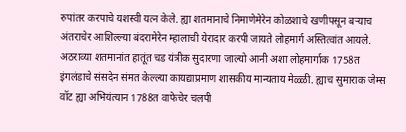रुपांतर करपाचे यशस्वी यत्न केले. ह्या शतमानाचे निमाणेमेरेन कोळशाचे खणीपसून बऱ्याच अंतराचेर आशिल्ल्या बंदरामेरेन म्हालाची येरादार करपी जायते लोहमार्ग अस्तित्वांत आयले.
अठराव्या शतमानांत हातूंत चड यंत्रीक सुदारणा जाल्यो आनी अशा लोहमार्गाक 1758त इंगलंडाचे संसदेन संमत केल्ल्या कायद्याप्रमाण शासकीय मान्यताय मेळ्ळी. ह्याच सुमाराक जेम्स वॉट ह्या अभियंत्यान 1788त वाफेचेर चलपी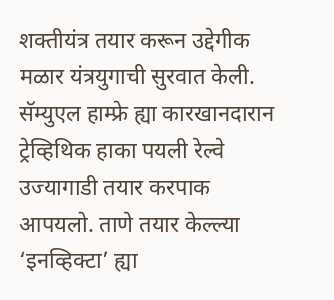शक्तीयंत्र तयार करून उद्देगीक मळार यंत्रयुगाची सुरवात केली. सॅम्युएल हाम्फ्रे ह्या कारखानदारान ट्रेव्हिथिक हाका पयली रेल्वे उज्यागाडी तयार करपाक आपयलो. ताणे तयार केल्ल्या ‘इनव्हिक्टा’ ह्या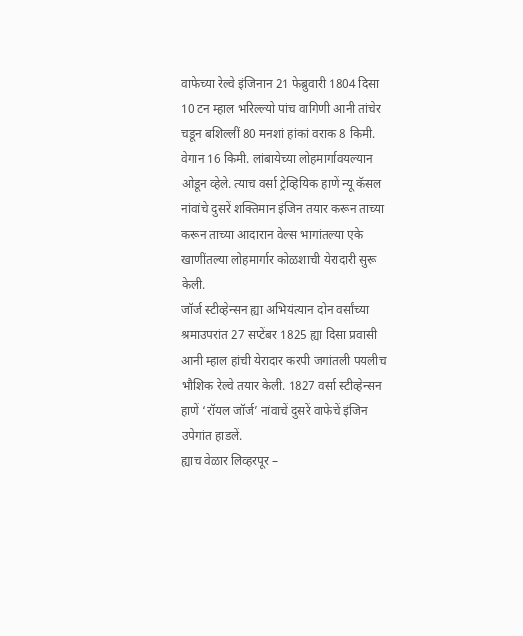वाफेच्या रेल्वे इंजिनान 21 फेब्रुवारी 1804 दिसा 10 टन म्हाल भरिल्ल्यो पांच वागिणी आनी तांचेर चडून बशिल्लीं 80 मनशां हांकां वराक 8 किमी. वेगान 16 किमी. लांबायेच्या लोहमार्गावयल्यान ओडून व्हेले. त्याच वर्सा ट्रेव्हियिक हाणें न्यू कॅसल नांवांचे दुसरें शक्तिमान इंजिन तयार करून ताच्या करून ताच्या आदारान वेल्स भागांतल्या एके खाणींतल्या लोहमार्गार कोळशाची येरादारी सुरू केली.
जॉर्ज स्टीव्हेन्सन ह्या अभियंत्यान दोन वर्सांच्या श्रमाउपरांत 27 सप्टेंबर 1825 ह्या दिसा प्रवासी आनी म्हाल हांची येरादार करपी जगांतली पयलीच भौशिक रेल्वे तयार केली. 1827 वर्सा स्टीव्हेन्सन हाणें ‘रॉयल जॉर्ज’ नांवाचें दुसरें वाफेचें इंजिन उपेगांत हाडलें.
ह्याच वेळार लिव्हरपूर –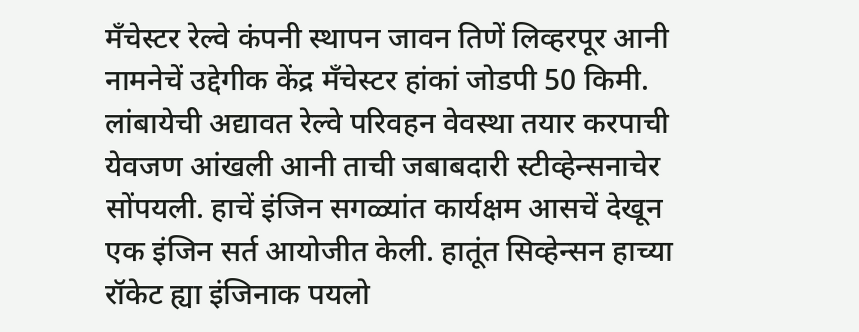मँचेस्टर रेल्वे कंपनी स्थापन जावन तिणें लिव्हरपूर आनी नामनेचें उद्देगीक केंद्र मँचेस्टर हांकां जोडपी 50 किमी. लांबायेची अद्यावत रेल्वे परिवहन वेवस्था तयार करपाची येवजण आंखली आनी ताची जबाबदारी स्टीव्हेन्सनाचेर सोंपयली. हाचें इंजिन सगळ्यांत कार्यक्षम आसचें देखून एक इंजिन सर्त आयोजीत केली. हातूंत सिव्हेन्सन हाच्या रॉकेट ह्या इंजिनाक पयलो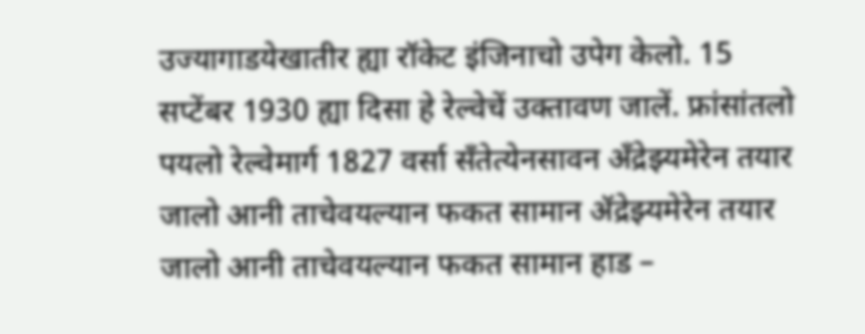उज्यागाडयेखातीर ह्या रॉकेट इंजिनाचो उपेग केलो. 15 सप्टेंबर 1930 ह्या दिसा हे रेल्वेचें उक्तावण जालें. फ्रांसांतलो पयलो रेल्वेमार्ग 1827 वर्सा सँतेत्येनसावन अँद्रेझ्यमेरेन तयार जालो आनी ताचेवयल्यान फकत सामान ॲद्रेझ्यमेरेन तयार जालो आनी ताचेवयल्यान फकत सामान हाड –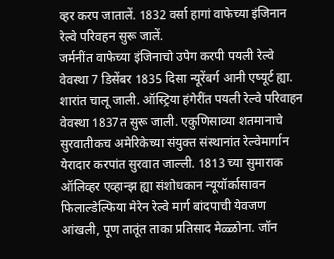व्हर करप जातालें. 1832 वर्सा हागां वाफेच्या इंजिनान रेल्वे परिवहन सुरू जालें.
जर्मनींत वाफेच्या इंजिनाचो उपेग करपी पयली रेल्वे वेवस्था 7 डिसेंबर 1835 दिसा न्यूरेंबर्ग आनी एष्यूर्ट ह्या. शारांत चालू जाली. ऑस्ट्रिया हंगेरींत पयली रेल्वे परिवाहन वेवस्था 1837त सुरू जाली. एकुणिसाव्या शतमानाचे सुरवातीकच अमेरिकेच्या संयुक्त संस्थानांत रेल्वेमार्गान येरादार करपांत सुरवात जाल्ली. 1813 च्या सुमाराक ऑलिव्हर एव्हान्झ ह्या संशोधकान न्यूयॉर्कासावन फिलाल्डेल्फिया मेरेन रेल्वे मार्ग बांदपाची येवजण आंखली, पूण तातूंत ताका प्रतिसाद मेळ्ळोना. जॉन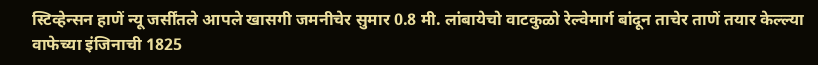स्टिव्हेन्सन हाणें न्यू जर्सींतले आपले खासगी जमनीचेर सुमार 0.8 मी. लांबायेचो वाटकुळो रेल्वेमार्ग बांदून ताचेर ताणें तयार केल्ल्या वाफेच्या इंजिनाची 1825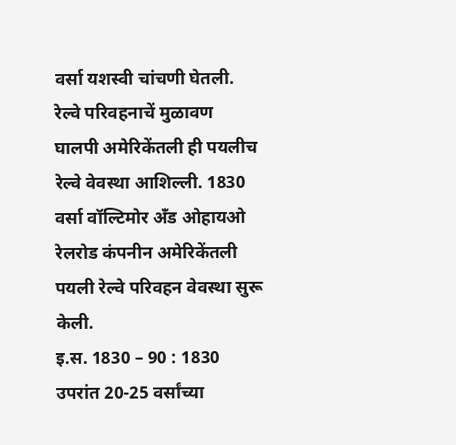वर्सा यशस्वी चांचणी घेतली. रेल्वे परिवहनाचें मुळावण घालपी अमेरिकेंतली ही पयलीच रेल्वे वेवस्था आशिल्ली. 1830 वर्सा वॉल्टिमोर अँड ओहायओ रेलरोड कंपनीन अमेरिकेंतली पयली रेल्वे परिवहन वेवस्था सुरू केली.
इ.स. 1830 – 90 : 1830 उपरांत 20-25 वर्सांच्या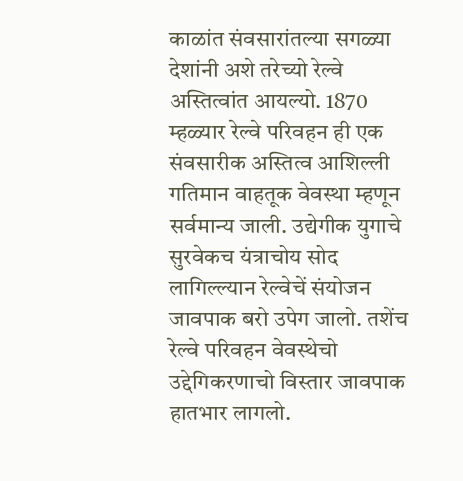काळांत संवसारांतल्या सगळ्या देशांनी अशे तरेच्यो रेल्वे अस्तित्वांत आयल्यो. 1870 म्हळ्यार रेल्वे परिवहन ही एक संवसारीक अस्तित्व आशिल्ली गतिमान वाहतूक वेवस्था म्हणून सर्वमान्य जाली. उद्येगीक युगाचे सुरवेकच यंत्राचोय सोद लागिल्ल्यान रेल्वेचें संयोजन जावपाक बरो उपेग जालो. तशेंच रेल्वे परिवहन वेवस्थेचो उद्देगिकरणाचो विस्तार जावपाक हातभार लागलो.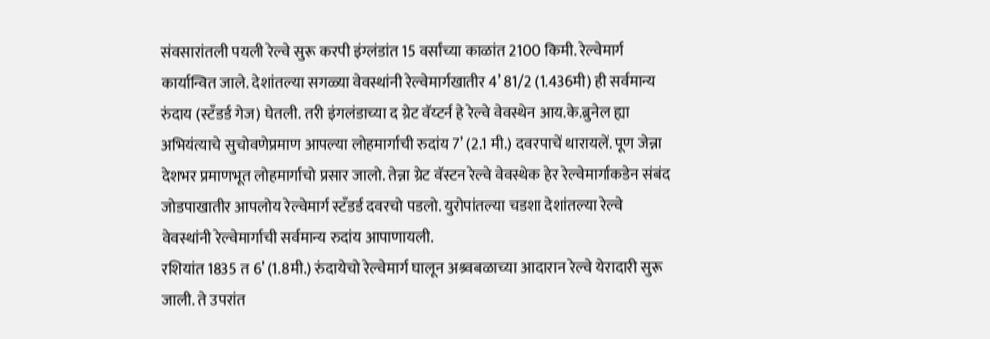संवसारांतली पयली रेल्वे सुरू करपी इंग्लंडांत 15 वर्सांच्या काळांत 2100 किमी. रेल्वेमार्ग कार्यान्वित जाले. देशांतल्या सगळ्या वेवस्थांनी रेल्वेमार्गखातीर 4’ 81/2 (1.436मी) ही सर्वमान्य रुंदाय (स्टँडर्ड गेज) घेतली. तरी इंगलंडाच्या द ग्रेट वॅय्टर्न हे रेल्वे वेवस्थेन आय.के.ब्रुनेल ह्या अभियंत्याचे सुचोवणेप्रमाण आपल्या लोहमार्गाची रुदांय 7’ (2.1 मी.) दवरपाचें थारायलें. पूण जेन्ना देशभर प्रमाणभूत लोहमार्गाचो प्रसार जालो. तेन्ना ग्रेट वॅस्टन रेल्वे वेवस्थेक हेर रेल्वेमार्गाकडेन संबंद जोडपाखातीर आपलोय रेल्वेमार्ग स्टँडर्ड दवरचो पडलो. युरोपांतल्या चडशा देशांतल्या रेल्वे वेवस्थांनी रेल्वेमार्गाची सर्वमान्य रुदांय आपाणायली.
रशियांत 1835 त 6’ (1.8मी.) रुंदायेचो रेल्वेमार्ग घालून अश्र्वबळाच्या आदारान रेल्वे येरादारी सुरू जाली. ते उपरांत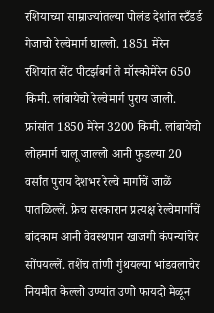रशियाच्या साम्राज्यांतल्या पोलंड देशांत स्टँडर्ड गेजाचो रेल्वेमार्ग घाल्लो. 1851 मेरेन रशियांत सेंट पीटर्झबर्ग ते मॉस्कोमेरेन 650 किमी. लांबायेचो रेल्वेमार्ग पुराय जालो.
फ्रांसांत 1850 मेरेन 3200 किमी. लांबायेचो लोहमार्ग चालू जाल्लो आनी फुडल्या 20 वर्सांत पुराय देशभर रेल्वे मार्गाचें जाळें पातळिल्लें. फ्रेच सरकारान प्रत्यक्ष रेल्वेमार्गाचें बांदकाम आनी वेवस्थपान खाजगी कंपन्यांचेर सोंपयल्लें. तशेंच तांणी गुंथयल्या भांडवलाचेर नियमीत केल्लो उण्यांत उणो फायदो मेळून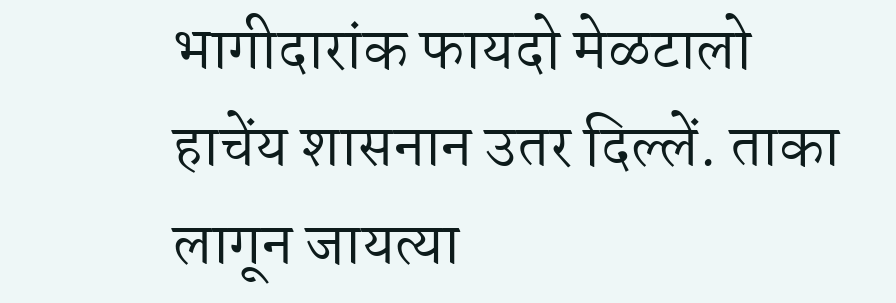भागीदारांक फायदो मेळटालो हाचेंय शासनान उतर दिल्लें. ताका लागून जायत्या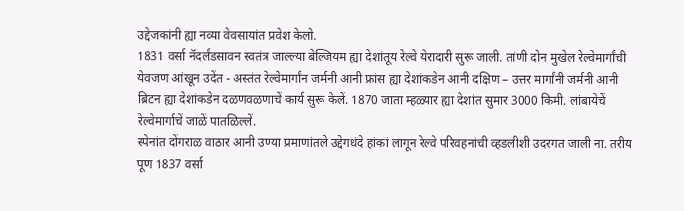उद्देजकांनी ह्या नव्या वेवसायांत प्रवेश केलो.
1831 वर्सा नॅदर्लंडसावन स्वतंत्र जाल्ल्या बेल्जियम ह्या देशांतूय रेल्वे येरादारी सुरू जाली. तांणी दोन मुखेल रेल्वेमार्गांची येवजण आंखून उदेंत - अस्तंत रेल्वेमार्गांन जर्मनी आनी फ्रांस ह्या देशांकडेन आनी दक्षिण – उत्तर मार्गांनी जर्मनी आनी ब्रिटन ह्या देशांकडेन दळणवळणाचें कार्य सुरू केलें. 1870 जाता म्हळ्यार ह्या देशांत सुमार 3000 किमी. लांबायेचें रेल्वेमार्गाचें जाळें पातळिल्लें.
स्पेनांत दोंगराळ वाठार आनी उण्या प्रमाणांतले उद्देगधंदे हांकां लागून रेल्वे परिवहनांची व्हडलीशी उदरगत जाली ना. तरीय पूण 1837 वर्सा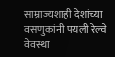साम्राज्यशाही देशांच्या वसणुकांनी पयली रेल्वे वेवस्था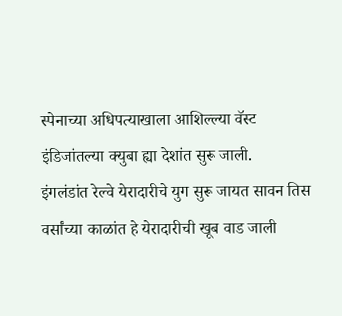स्पेनाच्या अधिपत्याखाला आशिल्ल्या वॅस्ट इंडिजांतल्या क्युबा ह्या देशांत सुरू जाली.
इंगलंडांत रेल्वे येरादारीचे युग सुरू जायत सावन तिस वर्सांच्या काळांत हे येरादारीची खूब वाड जाली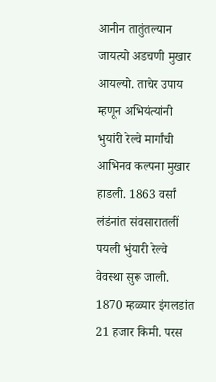आनीन तातुंतल्यान जायत्यो अडचणी मुखार आयल्यो. ताचेर उपाय म्हणून अभियंत्यांनी भुयांरी रेल्वे मार्गांची आभिनव कल्पना मुखार हाडली. 1863 वर्सां लंडंनांत संवसारातलीं पयली भुंयारी रेल्वे वेवस्था सुरू जाली. 1870 म्हळ्यार इंगलडांत 21 हजार किमी. परस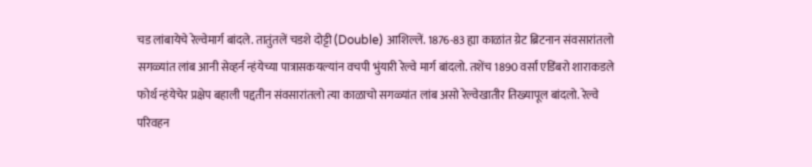चड लांबायेचे रेल्वेमार्ग बांदले. तातुंतलें चडशे दोट्टी (Double) आशिल्लें. 1876-83 ह्या काळांत ग्रेट ब्रिटनान संवसारांतलो सगळ्यांत लांब आनी सेव्हर्न न्हंयेच्या पात्रासकयल्यांन वचपी भुंयारी रेल्वे मार्ग बांदलो. तशेंच 1890 वर्सां एडिंबरो शाराकडले फोर्थ न्हंयेचेर प्रक्षेप बहाली पद्दतीन संवसारांतलो त्या काळाचो सगळ्यांत लांब असो रेल्वेखातीर तिख्यापूल बांदलो. रेल्वे परिवहन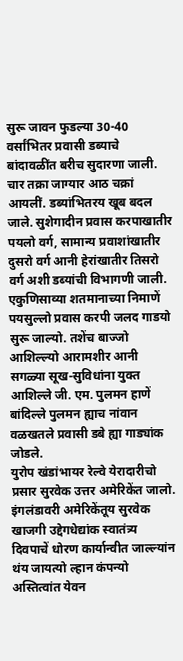सुरू जावन फुडल्या 30-40 वर्सांभितर प्रवासी डब्याचे बांदावळींत बरीच सुदारणा जाली. चार तक्रा जाग्यार आठ चक्रां आयलीं. डब्यांभितरय खूब बदल जाले. सुशेगादीन प्रवास करपाखातीर पयलो वर्ग, सामान्य प्रवाशांखातीर दुसरो वर्ग आनी हेरांखातीर तिसरो वर्ग अशी डब्यांची विभागणी जाली. एकुणिसाव्या शतमानाच्या निमाणें पयसुल्लो प्रवास करपी जलद गाडयो सुरू जाल्यो. तशेंच बाज्जो आशिल्ल्यो आरामशीर आनी सगळ्या सूख-सुविधांना युक्त आशिल्ले जी. एम. पुलमन हाणें बांदिल्ले पुलमन ह्याच नांवान वळखतले प्रवासी डबे ह्या गाड्यांक जोडले.
युरोप खंडांभायर रेल्वे येरादारीचो प्रसार सुरवेक उत्तर अमेरिकेंत जालो. इंगलंडावरी अमेरिकेंतूय सुरवेक खाजगी उद्देगधेद्यांक स्वातंत्र्य दिवपाचें धोरण कार्यान्वीत जाल्ल्यांन थंय जायत्यो ल्हान कंपन्यो अस्तित्वांत येवन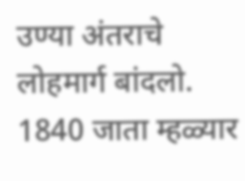उण्या अंतराचे लोहमार्ग बांदलो. 1840 जाता म्हळ्यार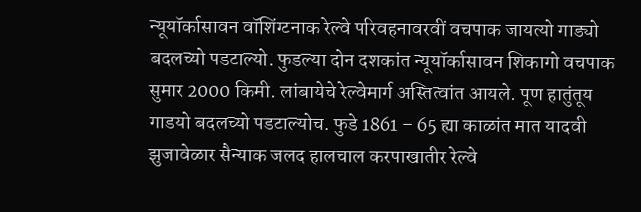न्यूयॉर्कासावन वॉशिंग्टनाक रेल्वे परिवहनावरवीं वचपाक जायत्यो गाड्यो बदलच्यो पडटाल्यो. फुडल्या दोन दशकांत न्यूयॉर्कासावन शिकागो वचपाक सुमार 2000 किमी. लांबायेचे रेल्वेमार्ग अस्तित्वांत आयले. पूण हातुंतूय गाडयो बदलच्यो पडटाल्योच. फुडे 1861 – 65 ह्या काळांत मात यादवी झुजावेळार सैन्याक जलद हालचाल करपाखातीर रेल्वे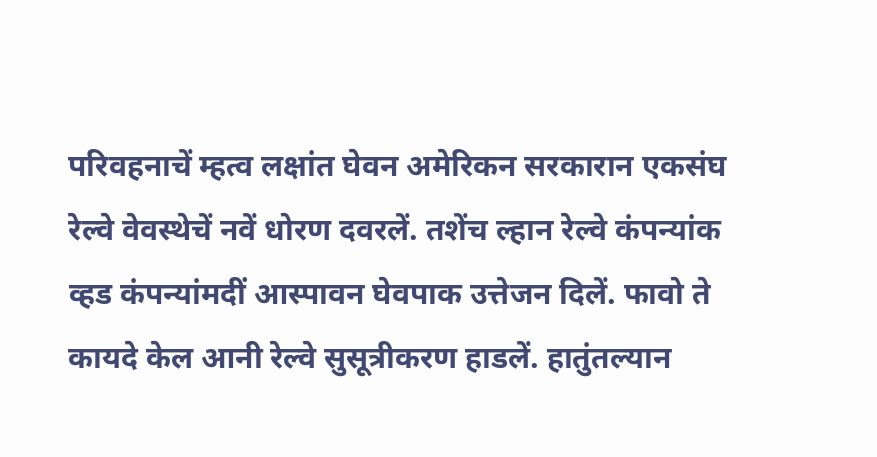परिवहनाचें म्हत्व लक्षांत घेवन अमेरिकन सरकारान एकसंघ रेल्वे वेवस्थेचें नवें धोरण दवरलें. तशेंच ल्हान रेल्वे कंपन्यांक व्हड कंपन्यांमदीं आस्पावन घेवपाक उत्तेजन दिलें. फावो ते कायदे केल आनी रेल्वे सुसूत्रीकरण हाडलें. हातुंतल्यान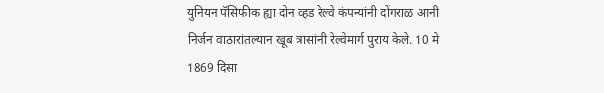युनियन पॅसिफीक ह्या दोन व्हड रेल्वे कंपन्यांनी दोंगराळ आनी निर्जन वाठारांतल्यान खूब त्रासांनी रेल्वेमार्ग पुराय केले. 10 मे 1869 दिसा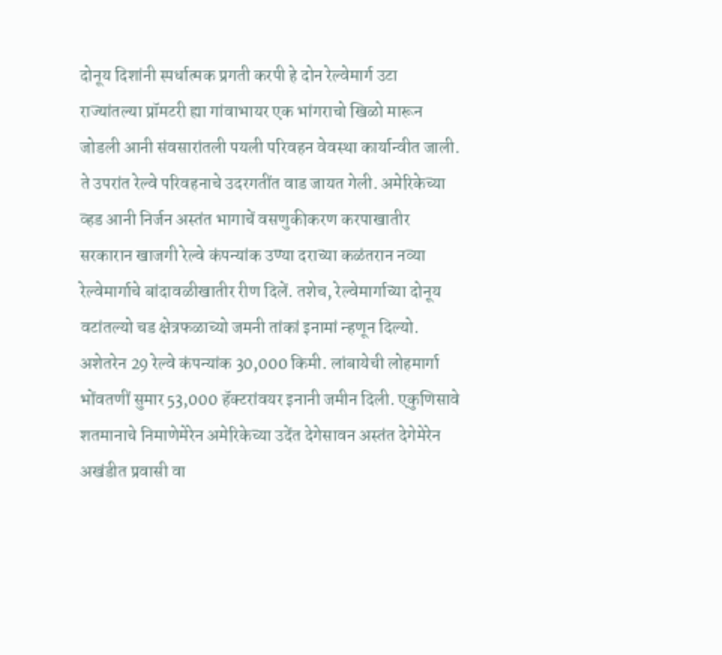दोनूय दिशांनी स्पर्धात्मक प्रगती करपी हे दोन रेल्वेमार्ग उटा राज्यांतल्या प्रॉमटरी ह्या गांवाभायर एक भांगराचो खिळो मारून जोडली आनी संवसारांतली पयली परिवहन वेवस्था कार्यान्वीत जाली.
ते उपरांत रेल्वे परिवहनाचे उदरगतींत वाड जायत गेली. अमेरिकेच्या व्हड आनी निर्जन अस्तंत भागाचें वसणुकीकरण करपाखातीर सरकारान खाजगी रेल्वे कंपन्यांक उण्या दराच्या कळंतरान नव्या रेल्वेमार्गाचे बांदावळीखातीर रीण दिलें. तशेच, रेल्वेमार्गाच्या दोनूय वटांतल्यो चड क्षेत्रफळाच्यो जमनी तांकां इनामां न्हणून दिल्यो. अशेतरेन 29 रेल्वे कंपन्यांक 30,000 किमी. लांबायेची लोहमार्गा भोंवतणीं सुमार 53,000 हॅक्टरांवयर इनानी जमीन दिली. एकुणिसावे शतमानाचे निमाणेमेरेन अमेरिकेच्या उदेंत देगेसावन अस्तंत देगेमेरेन अखंडीत प्रवासी वा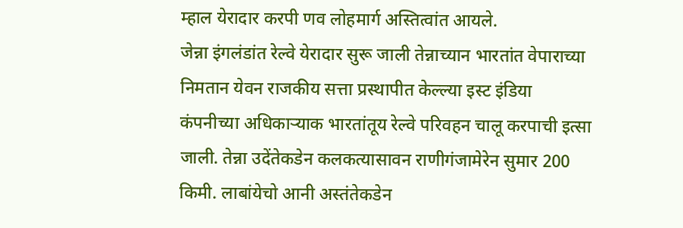म्हाल येरादार करपी णव लोहमार्ग अस्तित्वांत आयले.
जेन्ना इंगलंडांत रेल्वे येरादार सुरू जाली तेन्नाच्यान भारतांत वेपाराच्या निमतान येवन राजकीय सत्ता प्रस्थापीत केल्ल्या इस्ट इंडिया कंपनीच्या अधिकाऱ्याक भारतांतूय रेल्वे परिवहन चालू करपाची इत्सा जाली. तेन्ना उदेंतेकडेन कलकत्यासावन राणीगंजामेरेन सुमार 200 किमी. लाबांयेचो आनी अस्तंतेकडेन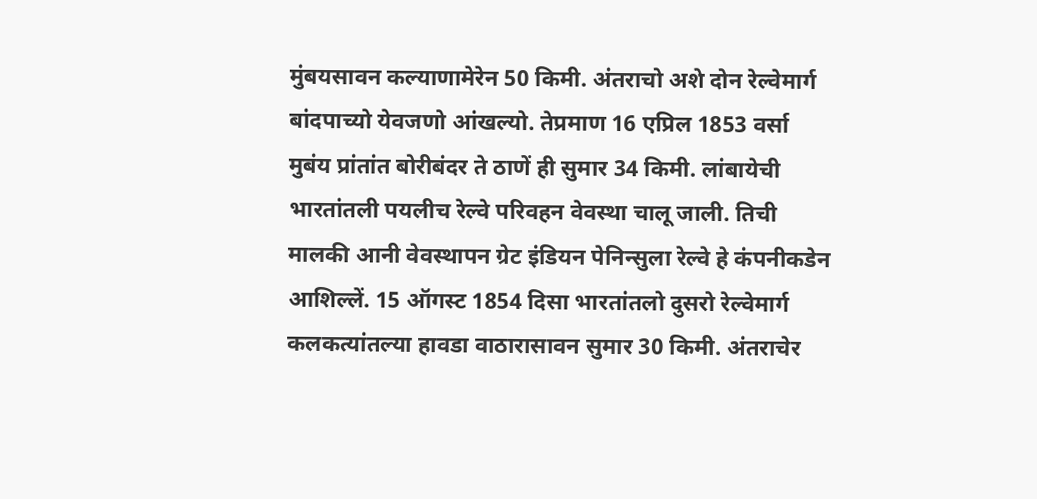मुंबयसावन कल्याणामेरेन 50 किमी. अंतराचो अशे दोन रेल्वेमार्ग बांदपाच्यो येवजणो आंखल्यो. तेप्रमाण 16 एप्रिल 1853 वर्सा मुबंय प्रांतांत बोरीबंदर ते ठाणें ही सुमार 34 किमी. लांबायेची भारतांतली पयलीच रेल्वे परिवहन वेवस्था चालू जाली. तिची मालकी आनी वेवस्थापन ग्रेट इंडियन पेनिन्सुला रेल्वे हे कंपनीकडेन आशिल्लें. 15 ऑगस्ट 1854 दिसा भारतांतलो दुसरो रेल्वेमार्ग कलकत्यांतल्या हावडा वाठारासावन सुमार 30 किमी. अंतराचेर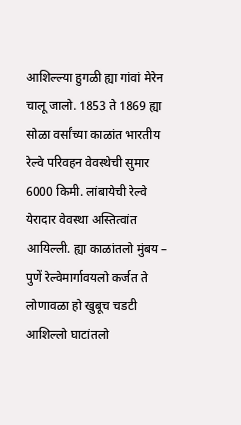आशिल्ल्या हुगळी ह्या गांवां मेरेन चालू जालो. 1853 ते 1869 ह्या सोळा वर्सांच्या काळांत भारतीय रेल्वे परिवहन वेवस्थेची सुमार 6000 किमी. लांबायेची रेल्वे येरादार वेवस्था अस्तित्वांत आयिल्ली. ह्या काळांतलो मुंबय – पुणें रेल्वेमार्गावयलो कर्जत ते लोणावळा हो खुबूच चडटी आशिल्लो घाटांतलो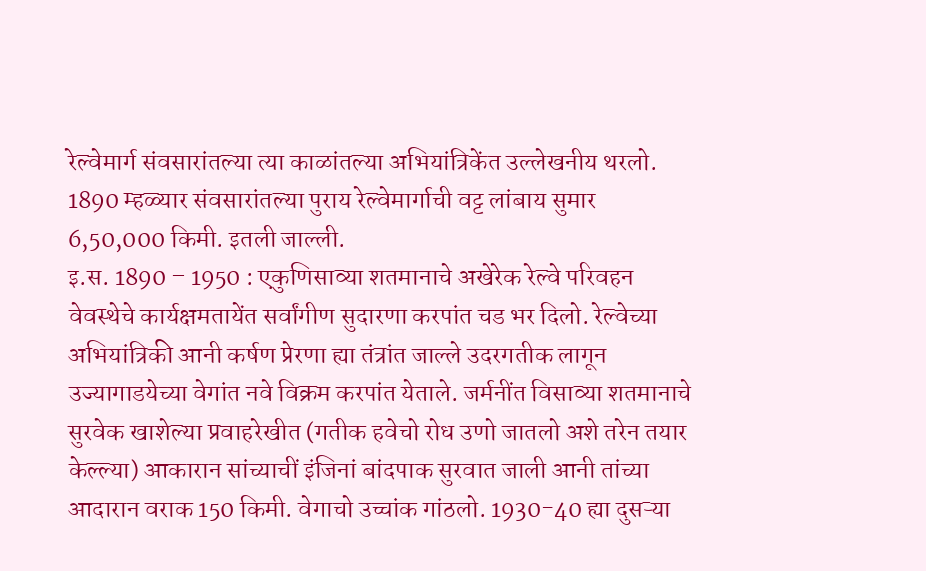रेल्वेमार्ग संवसारांतल्या त्या काळांतल्या अभियांत्रिकेंत उल्लेखनीय थरलो.
1890 म्हळ्यार संवसारांतल्या पुराय रेल्वेमार्गाची वट्ट लांबाय सुमार 6,50,000 किमी. इतली जाल्ली.
इ.स. 1890 – 1950 : एकुणिसाव्या शतमानाचे अखेरेक रेल्वे परिवहन वेवस्थेचे कार्यक्षमतायेंत सर्वांगीण सुदारणा करपांत चड भर दिलो. रेल्वेच्या अभियांत्रिकी आनी कर्षण प्रेरणा ह्या तंत्रांत जाल्ले उदरगतीक लागून उज्यागाडयेच्या वेगांत नवे विक्रम करपांत येताले. जर्मनींत विसाव्या शतमानाचे सुरवेक खाशेल्या प्रवाहरेखीत (गतीक हवेचो रोध उणो जातलो अशे तरेन तयार केल्ल्या) आकारान सांच्याचीं इंजिनां बांदपाक सुरवात जाली आनी तांच्या आदारान वराक 150 किमी. वेगाचो उच्चांक गांठलो. 1930-40 ह्या दुसऱ्या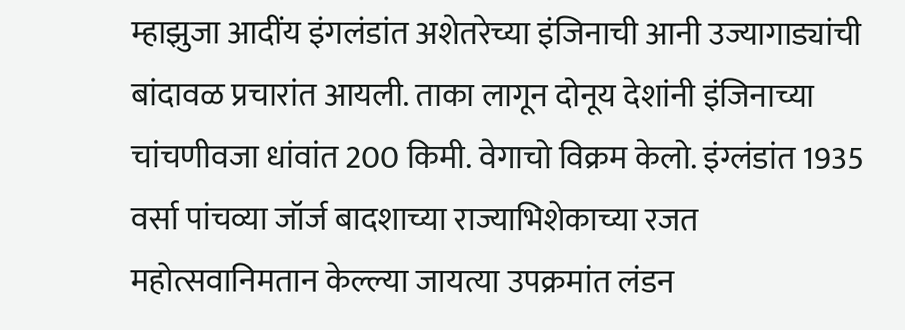म्हाझुजा आदींय इंगलंडांत अशेतरेच्या इंजिनाची आनी उज्यागाड्यांची बांदावळ प्रचारांत आयली. ताका लागून दोनूय देशांनी इंजिनाच्या चांचणीवजा धांवांत 200 किमी. वेगाचो विक्रम केलो. इंग्लंडांत 1935 वर्सा पांचव्या जॉर्ज बादशाच्या राज्याभिशेकाच्या रजत महोत्सवानिमतान केल्ल्या जायत्या उपक्रमांत लंडन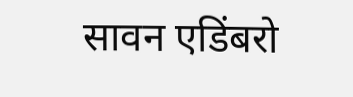सावन एडिंबरो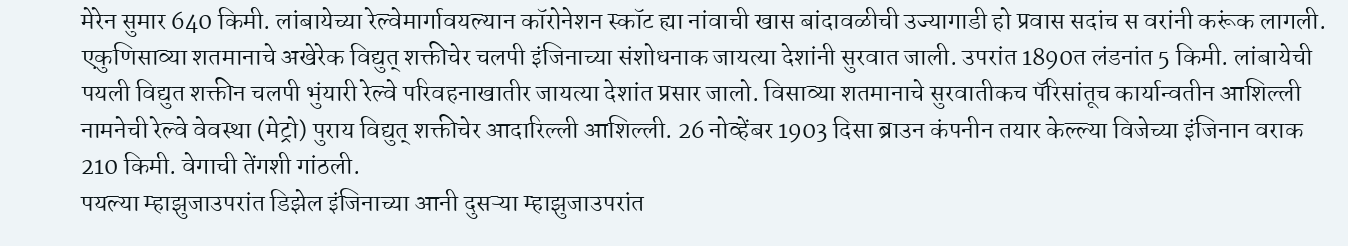मेरेन सुमार 640 किमी. लांबायेच्या रेल्वेमार्गावयल्यान कॉरोनेशन स्कॉट ह्या नांवाची खास बांदावळीची उज्यागाडी हो प्रवास सदांच स वरांनी करूंक लागली. एकुणिसाव्या शतमानाचे अखेरेक विद्युत् शक्तीचेर चलपी इंजिनाच्या संशोधनाक जायत्या देशांनी सुरवात जाली. उपरांत 1890त लंडनांत 5 किमी. लांबायेची पयली विद्युत शक्तीन चलपी भुंयारी रेल्वे परिवहनाखातीर जायत्या देशांत प्रसार जालो. विसाव्या शतमानाचे सुरवातीकच पॅरिसांतूच कार्यान्वतीन आशिल्ली नामनेची रेल्वे वेवस्था (मेट्रो) पुराय विद्युत् शक्तीचेर आदारिल्ली आशिल्ली. 26 नोव्हेंबर 1903 दिसा ब्राउन कंपनीन तयार केल्ल्या विजेच्या इंजिनान वराक 210 किमी. वेगाची तेंगशी गांठली.
पयल्या म्हाझुजाउपरांत डिझेल इंजिनाच्या आनी दुसऱ्या म्हाझुजाउपरांत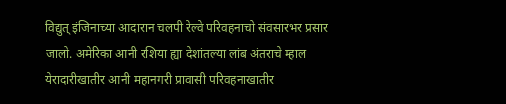विद्युत् इंजिनाच्या आदारान चलपी रेल्वे परिवहनाचो संवसारभर प्रसार जालो. अमेरिका आनी रशिया ह्या देशांतल्या लांब अंतराचे म्हाल येरादारीखातीर आनी महानगरी प्रावासी परिवहनाखातीर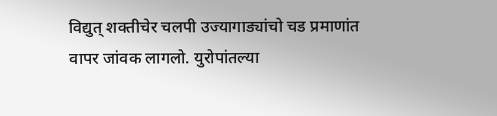विद्युत् शक्तीचेर चलपी उज्यागाड्यांचो चड प्रमाणांत वापर जांवक लागलो. युरोपांतल्या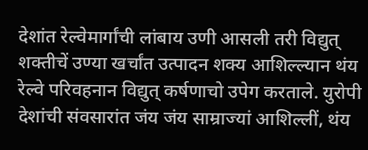देशांत रेल्वेमार्गांची लांबाय उणी आसली तरी विद्युत् शक्तीचें उण्या खर्चांत उत्पादन शक्य आशिल्ल्यान थंय रेल्वे परिवहनान विद्युत् कर्षणाचो उपेग करताले. युरोपी देशांची संवसारांत जंय जंय साम्राज्यां आशिल्लीं, थंय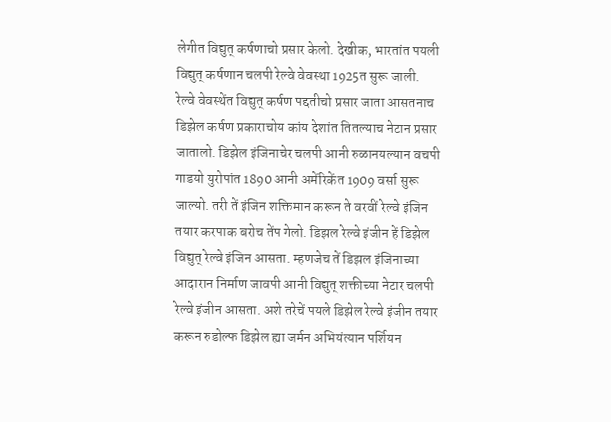लेगीत विद्युत् कर्षणाचो प्रसार केलो. देखीक, भारतांत पयली विद्युत् कर्षणान चलपी रेल्वे वेवस्था 1925त सुरू जाली.
रेल्वे वेवस्थेंत विद्युत् कर्षण पद्दतीचो प्रसार जाता आसतनाच डिझेल कर्षण प्रकाराचोय कांय देशांत तितल्याच नेटान प्रसार जातालो. डिझेल इंजिनाचेर चलपी आनी रुळानयल्यान वचपी गाडयो युरोपांत 1890 आनी अमेंरिकेंत 1909 वर्सा सुरू जाल्यो. तरी तें इंजिन शक्तिमान करून ते वरवीं रेल्वे इंजिन तयार करपाक बरोच तेंप गेलो. डिझल रेल्वे इंजीन हें डिझेल विद्युत् रेल्वे इंजिन आसता. म्हणजेच तें डिझल इंजिनाच्या आदारान निर्माण जावपी आनी विद्युत् शक्तीच्या नेटार चलपी रेल्वे इंजीन आसता. अशे तरेचें पयले डिझेल रेल्वे इंजीन तयार करून रुडोल्फ डिझेल ह्या जर्मन अभियंत्यान पर्शियन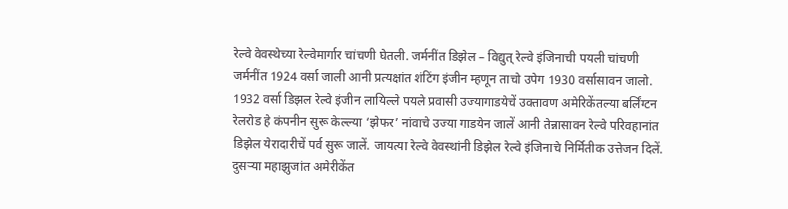रेल्वे वेवस्थेच्या रेल्वेमार्गार चांचणी घेतली. जर्मनींत डिझेल – विद्युत् रेल्वे इंजिनाची पयली चांचणी जर्मनींत 1924 वर्सा जाली आनी प्रत्यक्षांत शंटिंग इंजीन म्हणून ताचो उपेग 1930 वर्सासावन जालो.
1932 वर्सा डिझल रेल्वे इंजीन लायिल्ले पयले प्रवासी उज्यागाडयेचें उक्तावण अमेरिकेंतल्या बर्लिंग्टन रेलरोड हे कंपनीन सुरू केल्ल्या ‘झेफर’ नांवाचे उज्या गाडयेन जालें आनी तेन्नासावन रेल्वे परिवहानांत डिझेल येरादारीचें पर्व सुरू जालें. जायत्या रेल्वे वेवस्थांनी डिझेल रेल्वे इंजिनाचे निर्मितीक उत्तेजन दिलें. दुसऱ्या महाझुजांत अमेरीकेंत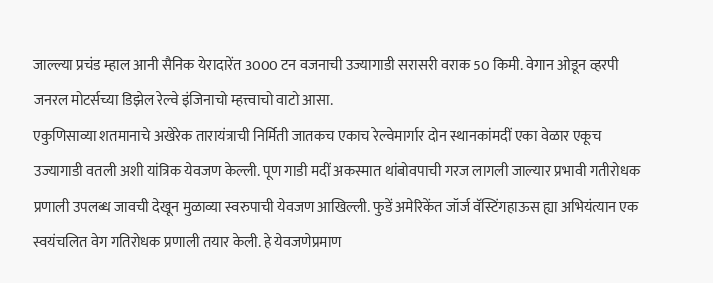जाल्ल्या प्रचंड म्हाल आनी सैनिक येरादारेंत 3000 टन वजनाची उज्यागाडी सरासरी वराक 50 किमी. वेगान ओडून व्हरपी जनरल मोटर्सच्या डिझेल रेल्वे इंजिनाचो म्हत्त्वाचो वाटो आसा.
एकुणिसाव्या शतमानाचे अखेरेक तारायंत्राची निर्मिती जातकच एकाच रेल्वेमार्गार दोन स्थानकांमदीं एका वेळार एकूच उज्यागाडी वतली अशी यांत्रिक येवजण केल्ली. पूण गाडी मदीं अकस्मात थांबोवपाची गरज लागली जाल्यार प्रभावी गतीरोधक प्रणाली उपलब्ध जावची देखून मुळाव्या स्वरुपाची येवजण आखिल्ली. फुडें अमेरिकेंत जॉर्ज वॅस्टिंगहाऊस ह्या अभियंत्यान एक स्वयंचलित वेग गतिरोधक प्रणाली तयार केली. हे येवजणेप्रमाण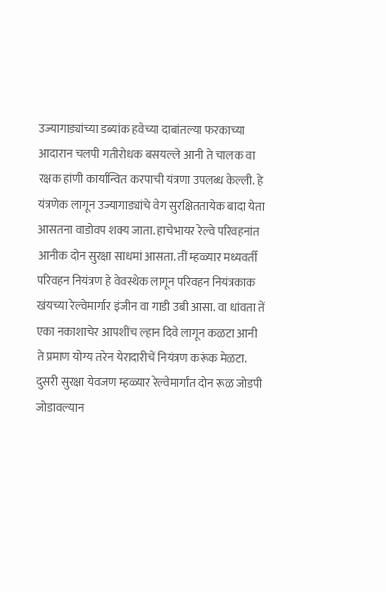उज्यागाड्यांच्या डब्यांक हवेच्या दाबांतल्या फरकाच्या आदारान चलपी गतीरोधक बसयल्ले आनी ते चालक वा रक्षक हांणी कार्यान्वित करपाची यंत्रणा उपलब्ध केल्ली. हे यंत्रणेक लागून उज्यागाड्यांचे वेग सुरक्षिततायेक बादा येता आसतना वाडोवप शक्य जाता. हाचेभायर रेल्वे परिवहनांत आनीक दोन सुरक्षा साधमां आसता. तीं म्हळ्यार मध्यवर्ती परिवहन नियंत्रण हे वेवस्थेक लागून परिवहन नियंत्रकाक खंयच्या रेल्वेमार्गार इंजीन वा गाडी उबी आसा. वा धांवता तें एका नकाशाचेर आपशींच ल्हान दिवे लागून कळटा आनी ते प्रमाण योग्य तरेन येरादारीचें नियंत्रण करूंक मेळटा. दुसरी सुरक्षा येवजण म्हळ्यार रेल्वेमार्गांत दोन रूळ जोडपी जोडावल्यान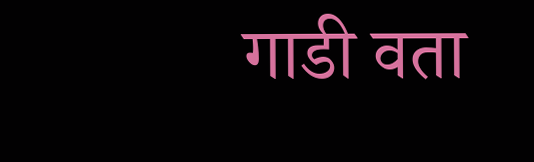गाडी वता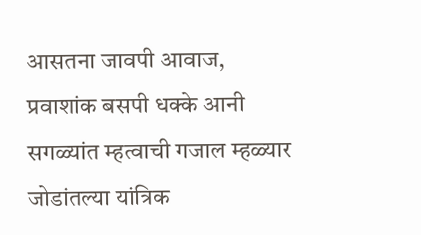आसतना जावपी आवाज, प्रवाशांक बसपी धक्के आनी सगळ्यांत म्हत्वाची गजाल म्हळ्यार जोडांतल्या यांत्रिक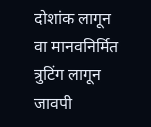दोशांक लागून वा मानवनिर्मित त्रुटिंग लागून जावपी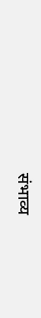संभाव्य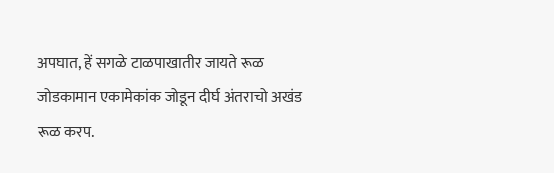अपघात, हें सगळे टाळपाखातीर जायते रूळ जोडकामान एकामेकांक जोडून दीर्घ अंतराचो अखंड रूळ करप.